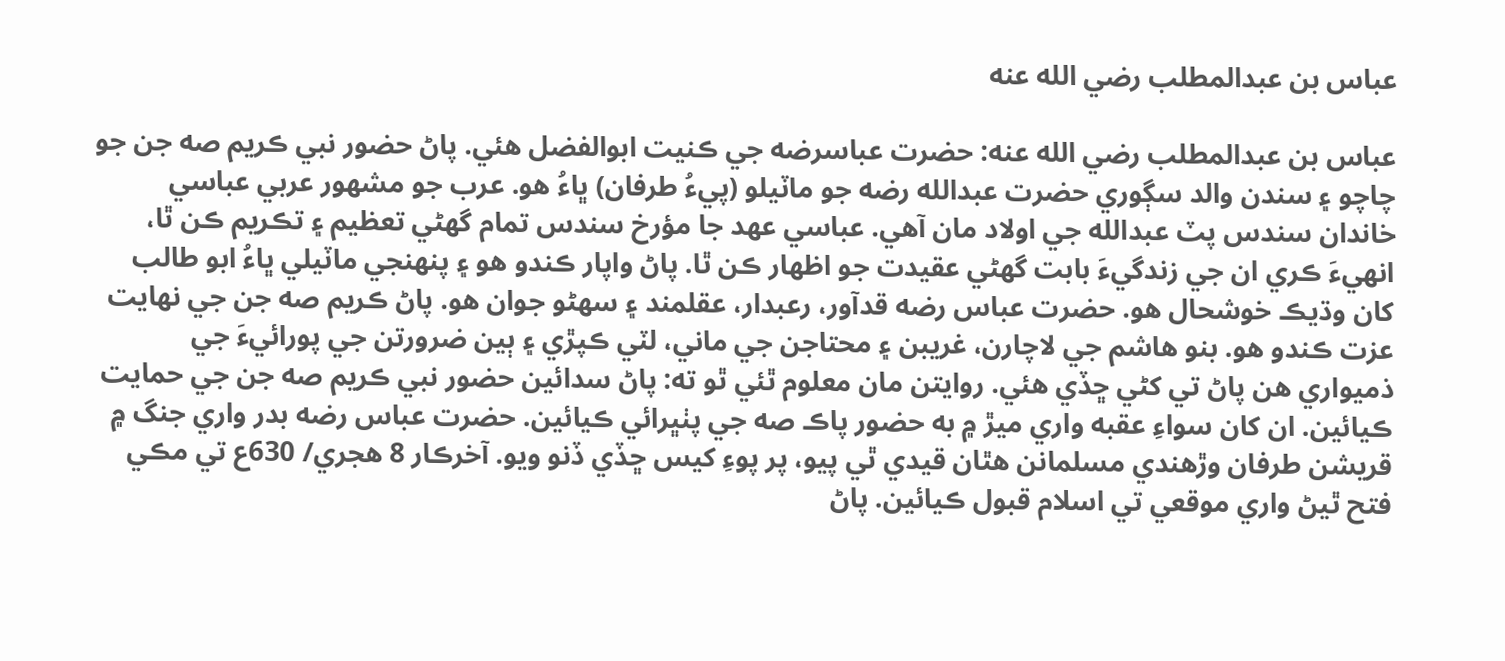عباس بن عبدالمطلب رضي الله عنه

عباس بن عبدالمطلب رضي الله عنه: حضرت عباسرضه جي ڪنيت ابوالفضل هئي. پاڻ حضور نبي ڪريم صه جن جو چاچو ۽ سندن والد سڳوري حضرت عبدالله رضه جو ماٽيلو (پيءُ طرفان) ڀاءُ هو. عرب جو مشهور عربي عباسي خاندان سندس پٽ عبدالله جي اولاد مان آهي. عباسي عهد جا مؤرخ سندس تمام گهڻي تعظيم ۽ تڪريم ڪن ٿا، انهيءَ ڪري ان جي زندگيءَ بابت گهڻي عقيدت جو اظهار ڪن ٿا. پاڻ واپار ڪندو هو ۽ پنهنجي ماٽيلي ڀاءُ ابو طالب کان وڌيڪ خوشحال هو. حضرت عباس رضه قدآور، رعبدار، عقلمند ۽ سهڻو جوان هو. پاڻ ڪريم صه جن جي نهايت عزت ڪندو هو. بنو هاشم جي لاچارن، غريبن ۽ محتاجن جي ماني، لٽي ڪپڙي ۽ ٻين ضرورتن جي پورائيءَ جي ذميواري هن پاڻ تي کڻي ڇڏي هئي. روايتن مان معلوم ٿئي ٿو ته: پاڻ سدائين حضور نبي ڪريم صه جن جي حمايت ڪيائين. ان کان سواءِ عقبه واري ميڙ ۾ به حضور پاڪ صه جي پٺڀرائي ڪيائين. حضرت عباس رضه بدر واري جنگ ۾ قريشن طرفان وڙهندي مسلمانن هٿان قيدي ٿي پيو، پر پوءِ کيس ڇڏي ڏنو ويو. آخرڪار 8 هجري/ 630ع تي مڪي فتح ٿيڻ واري موقعي تي اسلام قبول ڪيائين. پاڻ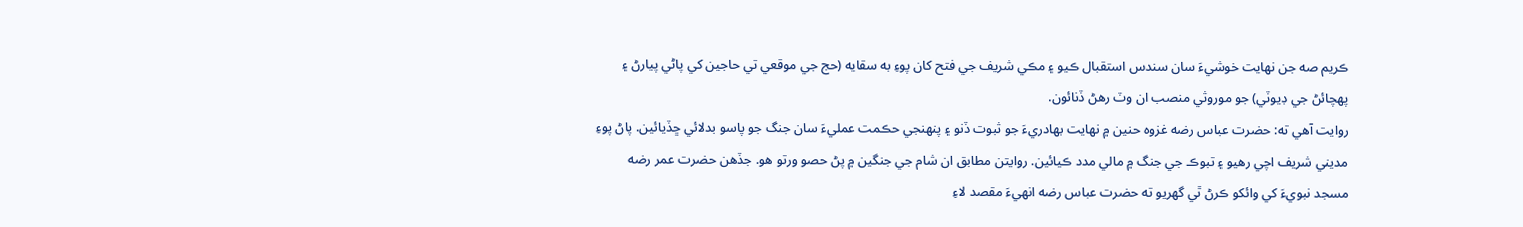ڪريم صه جن نهايت خوشيءَ سان سندس استقبال ڪيو ۽ مڪي شريف جي فتح کان پوءِ به سقايه (حج جي موقعي تي حاجين کي پاڻي پيارڻ ۽ پهچائڻ جي ڊيوٽي) جو موروثي منصب ان وٽ رهڻ ڏنائون.
روايت آهي ته: حضرت عباس رضه غزوه حنين ۾ نهايت بهادريءَ جو ثبوت ڏنو ۽ پنهنجي حڪمت عمليءَ سان جنگ جو پاسو بدلائي ڇڏيائين. پاڻ پوءِ مديني شريف اچي رهيو ۽ تبوڪ جي جنگ ۾ مالي مدد ڪيائين. روايتن مطابق ان شام جي جنگين ۾ پڻ حصو ورتو هو. جڏهن حضرت عمر رضه مسجد نبويءَ کي وائکو ڪرڻ ٿي گهريو ته حضرت عباس رضه انهيءَ مقصد لاءِ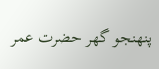پنهنجو گهر حضرت عمر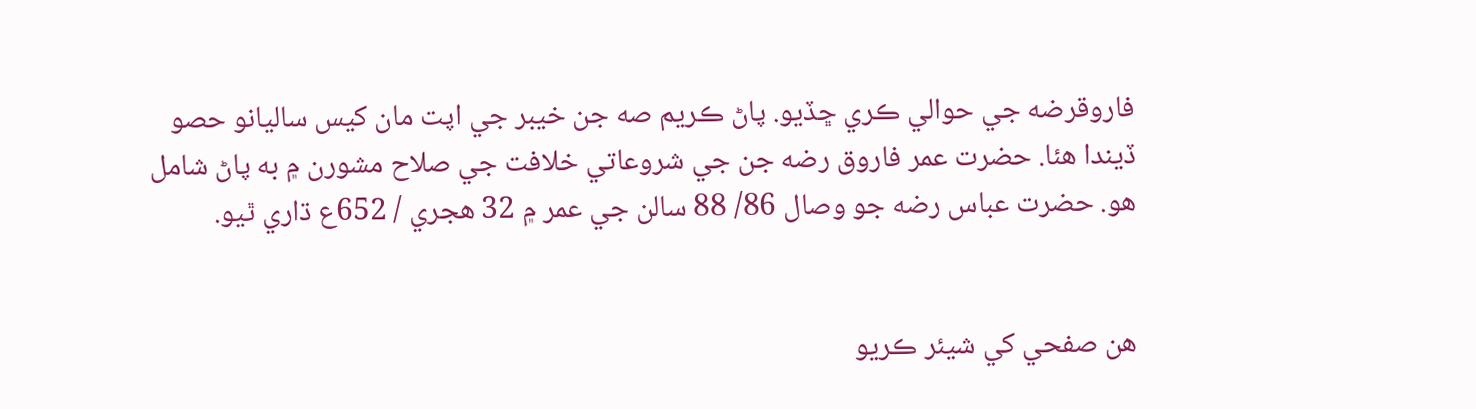فاروقرضه جي حوالي ڪري ڇڏيو. پاڻ ڪريم صه جن خيبر جي اپت مان کيس ساليانو حصو ڏيندا هئا. حضرت عمر فاروق رضه جن جي شروعاتي خلافت جي صلاح مشورن ۾ به پاڻ شامل هو. حضرت عباس رضه جو وصال 86/ 88 سالن جي عمر ۾ 32 هجري / 652ع ڌاري ٿيو.


هن صفحي کي شيئر ڪريو